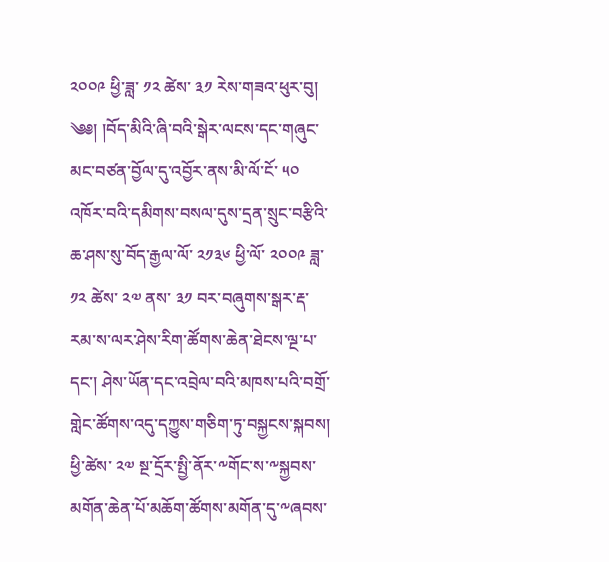༢༠༠༩ ཕྱི་ཟླ་ ༡༢ ཚེས་ ༣༡ རེས་གཟའ་ཕུར་བུ།
༄༅། །བོད་མིའི་ཞི་བའི་སྒེར་ལངས་དང་གཞུང་མང་བཙན་བྱོལ་དུ་འབྱོར་ནས་མི་ལོ་ངོ་ ༥༠ འཁོར་བའི་དམིགས་བསལ་དུས་དྲན་སྲུང་བརྩིའི་ཆ་ཤས་སུ་བོད་རྒྱལ་ལོ་ ༢༡༣༦ ཕྱི་ལོ་ ༢༠༠༩ ཟླ་ ༡༢ ཚེས་ ༢༧ ནས་ ༣༡ བར་བཞུགས་སྒར་རྡ་རམ་ས་ལར་ཤེས་རིག་ཚོགས་ཆེན་ཐེངས་ལྔ་པ་དང་། ཤེས་ཡོན་དང་འབྲེལ་བའི་མཁས་པའི་བགྲོ་གླེང་ཚོགས་འདུ་དཀྱུས་གཅིག་ཏུ་བསྐྱངས་སྐབས། ཕྱི་ཚེས་ ༢༧ སྔ་དྲོར་སྤྱི་ནོར་༸གོང་ས་༸སྐྱབས་མགོན་ཆེན་པོ་མཆོག་ཚོགས་མགོན་དུ་༸ཞབས་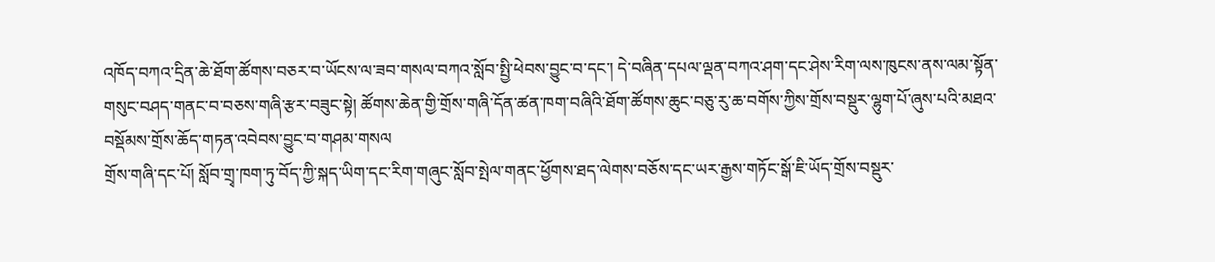འཁོད་བཀའ་དྲིན་ཆེ་ཐོག་ཚོགས་བཅར་བ་ཡོངས་ལ་ཟབ་གསལ་བཀའ་སློབ་སྤྱི་ཕེབས་བྱུང་བ་དང་། དེ་བཞིན་དཔལ་ལྡན་བཀའ་ཤག་དང་ཤེས་རིག་ལས་ཁུངས་ནས་ལམ་སྟོན་གསུང་བཤད་གནང་བ་བཅས་གཞི་རྩར་བཟུང་སྟེ། ཚོགས་ཆེན་གྱི་གྲོས་གཞི་དོན་ཚན་ཁག་བཞིའི་ཐོག་ཚོགས་ཆུང་བཅུ་རུ་ཆ་བགོས་ཀྱིས་གྲོས་བསྡུར་ལྷུག་པོ་ཞུས་པའི་མཐའ་བསྡོམས་གྲོས་ཆོད་གཏན་འབེབས་བྱུང་བ་གཤམ་གསལ
གྲོས་གཞི་དང་པོ། སློབ་གྲྭ་ཁག་ཏུ་བོད་ཀྱི་སྐད་ཡིག་དང་རིག་གཞུང་སློབ་སྤེལ་གནང་ཕྱོགས་ཐད་ལེགས་བཅོས་དང་ཡར་རྒྱས་གཏོང་སྒོ་ཇི་ཡོད་གྲོས་བསྡུར་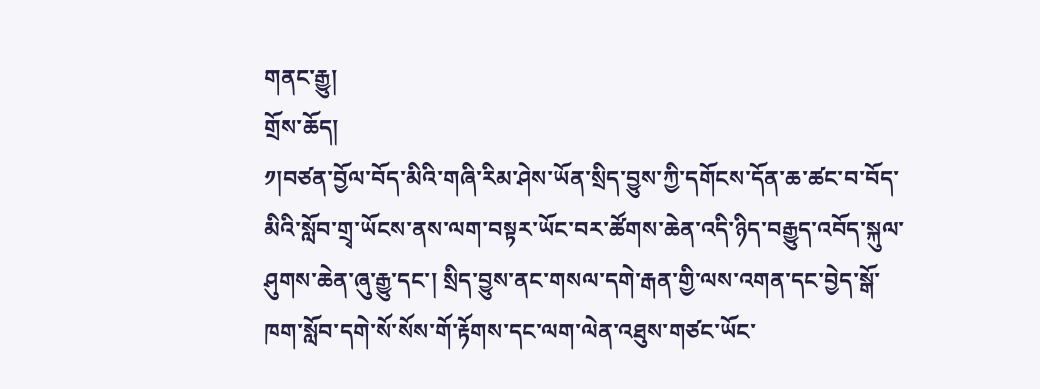གནང་རྒྱུ།
གྲོས་ཆོད།
༡།བཙན་བྱོལ་བོད་མིའི་གཞི་རིམ་ཤེས་ཡོན་སྲིད་བྱུས་ཀྱི་དགོངས་དོན་ཆ་ཚང་བ་བོད་མིའི་སློབ་གྲྭ་ཡོངས་ནས་ལག་བསྟར་ཡོང་བར་ཚོགས་ཆེན་འདི་ཉིད་བརྒྱུད་འབོད་སྐུལ་ཤུགས་ཆེན་ཞུ་རྒྱུ་དང་། སྲིད་བྱུས་ནང་གསལ་དགེ་རྒན་གྱི་ལས་འགན་དང་བྱེད་སྒོ་ཁག་སློབ་དགེ་སོ་སོས་གོ་རྟོགས་དང་ལག་ལེན་འཐུས་གཙང་ཡོང་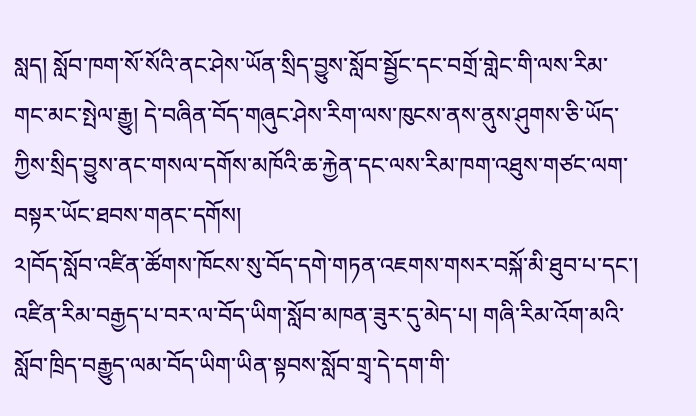སླད། སློབ་ཁག་སོ་སོའི་ནང་ཤེས་ཡོན་སྲིད་བྱུས་སློབ་སྦྱོང་དང་བགྲོ་གླེང་གི་ལས་རིམ་གང་མང་སྤེལ་རྒྱུ། དེ་བཞིན་བོད་གཞུང་ཤེས་རིག་ལས་ཁུངས་ནས་ནུས་ཤུགས་ཅི་ཡོད་ཀྱིས་སྲིད་བྱུས་ནང་གསལ་དགོས་མཁོའི་ཆ་རྐྱེན་དང་ལས་རིམ་ཁག་འཐུས་གཙང་ལག་བསྟར་ཡོང་ཐབས་གནང་དགོས།
༢།བོད་སློབ་འཛིན་ཚོགས་ཁོངས་སུ་བོད་དགེ་གཏན་འཇགས་གསར་བསྐོ་མི་ཐུབ་པ་དང་། འཛིན་རིམ་བརྒྱད་པ་བར་ལ་བོད་ཡིག་སློབ་མཁན་ཟུར་དུ་མེད་པ། གཞི་རིམ་འོག་མའི་སློབ་ཁྲིད་བརྒྱུད་ལམ་བོད་ཡིག་ཡིན་སྟབས་སློབ་གྲྭ་དེ་དག་གི་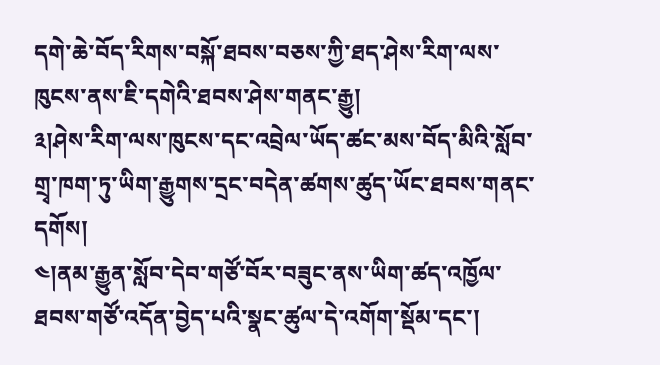དགེ་ཆེ་བོད་རིགས་བསྐོ་ཐབས་བཅས་ཀྱི་ཐད་ཤེས་རིག་ལས་ཁུངས་ནས་ཇི་དགེའི་ཐབས་ཤེས་གནང་རྒྱུ།
༣།ཤེས་རིག་ལས་ཁུངས་དང་འབྲེལ་ཡོད་ཚང་མས་བོད་མིའི་སློབ་གྲྭ་ཁག་ཏུ་ཡིག་རྒྱུགས་དྲང་བདེན་ཚགས་ཚུད་ཡོང་ཐབས་གནང་དགོས།
༤།ནམ་རྒྱུན་སློབ་དེབ་གཙོ་བོར་བཟུང་ནས་ཡིག་ཚད་འཁྱོལ་ཐབས་གཙོ་འདོན་བྱེད་པའི་སྣང་ཚུལ་དེ་འགོག་སྡོམ་དང་།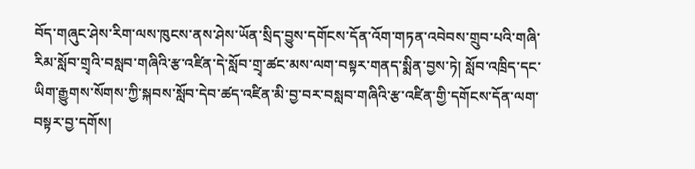བོད་གཞུང་ཤེས་རིག་ལས་ཁུངས་ནས་ཤེས་ཡོན་སྲིད་བྱུས་དགོངས་དོན་འོག་གཏན་འབེབས་གྲུབ་པའི་གཞི་རིམ་སློབ་གྲྭའི་བསླབ་གཞིའི་རྩ་འཛིན་དེ་སློབ་གྲྭ་ཚང་མས་ལག་བསྟར་གནད་སྨིན་བྱས་ཏེ། སློབ་འཁྲིད་དང་ཡིག་རྒྱུགས་སོགས་ཀྱི་སྐབས་སློབ་དེབ་ཚད་འཛིན་མི་བྱ་བར་བསླབ་གཞིའི་རྩ་འཛིན་གྱི་དགོངས་དོན་ལག་བསྟར་བྱ་དགོས།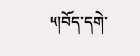༥།བོད་དགེ་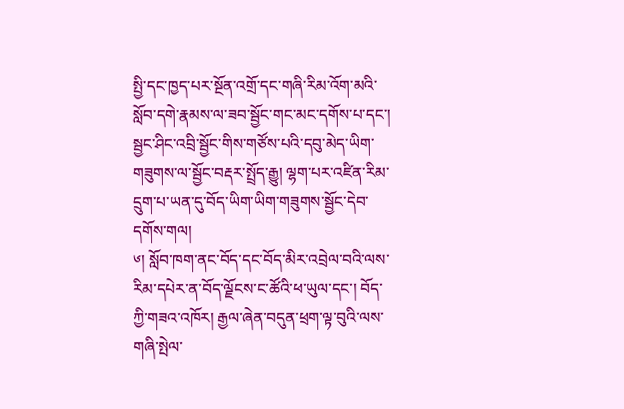སྤྱི་དང་ཁྱད་པར་སྔོན་འགྲོ་དང་གཞི་རིམ་འོག་མའི་སློབ་དགེ་རྣམས་ལ་ཟབ་སྦྱོང་གང་མང་དགོས་པ་དང་། སྦྱང་ཤིང་འབྲི་སྦྱོང་གིས་གཙོས་པའི་དབུ་མེད་ཡིག་གཟུགས་ལ་སྦྱོང་བརྡར་སྤྲོད་རྒྱུ། ལྷག་པར་འཛིན་རིམ་དྲུག་པ་ཡན་དུ་བོད་ཡིག་ཡིག་གཟུགས་སྦྱོང་དེབ་དགོས་གལ།
༦། སློབ་ཁག་ནང་བོད་དང་བོད་མིར་འབྲེལ་བའི་ལས་རིམ་དཔེར་ན་བོད་ལྗོངས་ང་ཚོའི་ཕ་ཡུལ་དང་། བོད་ཀྱི་གཟའ་འཁོར། རྒྱལ་ཞེན་བདུན་ཕྲག་ལྟ་བུའི་ལས་གཞི་སྤེལ་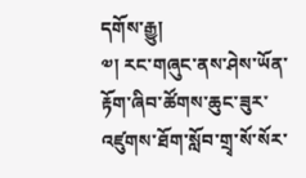དགོས་རྒྱུ།
༧། རང་གཞུང་ནས་ཤེས་ཡོན་རྟོག་ཞིབ་ཚོགས་ཆུང་ཟུར་འཛུགས་ཐོག་སློབ་གྲྭ་སོ་སོར་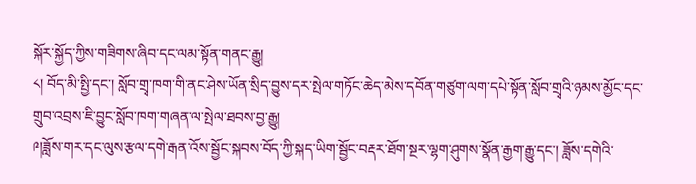སྐོར་སྐྱོད་ཀྱིས་གཟིགས་ཞིབ་དང་ལམ་སྟོན་གནང་རྒྱུ།
༨། བོད་མི་སྤྱི་དང་། སློབ་གྲྭ་ཁག་གི་ནང་ཤེས་ཡོན་སྲིད་བྱུས་དར་སྤེལ་གཏོང་ཆེད་མེས་དབོན་གཙུག་ལག་དཔེ་སྟོན་སློབ་གྲྭའི་ཉམས་མྱོང་དང་གྲུབ་འབྲས་ཇི་བྱུང་སློབ་ཁག་གཞན་ལ་སྤེལ་ཐབས་བྱ་རྒྱུ།
༩།ཟློས་གར་དང་ལུས་རྩལ་དགེ་རྒན་འོས་སྦྱོང་སྐབས་བོད་ཀྱི་སྐད་ཡིག་སྦྱོང་བརྡར་ཐོག་སྔར་ལྷག་ཤུགས་སྣོན་རྒྱག་རྒྱུ་དང་། ཟློས་དགེའི་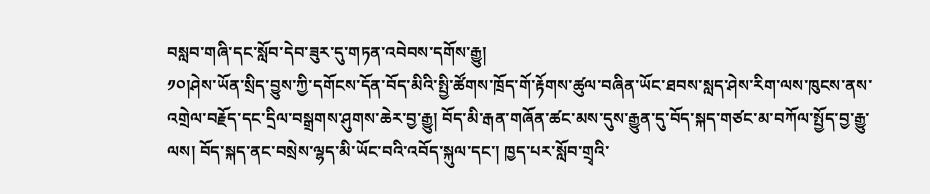བསླབ་གཞི་དང་སློབ་དེབ་ཟུར་དུ་གཏན་འབེབས་དགོས་རྒྱུ།
༡༠།ཤེས་ཡོན་སྲིད་བྱུས་ཀྱི་དགོངས་དོན་བོད་མིའི་སྤྱི་ཚོགས་ཁྲོད་གོ་རྟོགས་ཚུལ་བཞིན་ཡོང་ཐབས་སླད་ཤེས་རིག་ལས་ཁུངས་ནས་འགྲེལ་བརྗོད་དང་དྲིལ་བསྒྲགས་ཤུགས་ཆེར་བྱ་རྒྱུ། བོད་མི་རྒན་གཞོན་ཚང་མས་དུས་རྒྱུན་དུ་བོད་སྐད་གཙང་མ་བཀོལ་སྤྱོད་བྱ་རྒྱུ་ལས། བོད་སྐད་ནང་བསྲེས་ལྷད་མི་ཡོང་བའི་འབོད་སྐུལ་དང་། ཁྱད་པར་སློབ་གྲྭའི་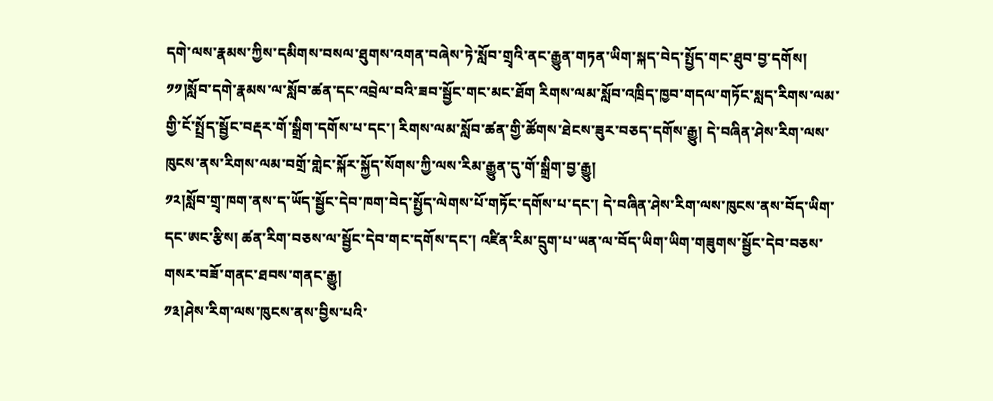དགེ་ལས་རྣམས་ཀྱིས་དམིགས་བསལ་ཐུགས་འགན་བཞེས་ཏེ་སློབ་གྲྭའི་ནང་རྒྱུན་གཏན་ཡིག་སྐད་བེད་སྤྱོད་གང་ཐུབ་བྱ་དགོས།
༡༡།སློབ་དགེ་རྣམས་ལ་སློབ་ཚན་དང་འབྲེལ་བའི་ཟབ་སྦྱོང་གང་མང་ཐོག རིགས་ལམ་སློབ་འཁྲིད་ཁྱབ་གདལ་གཏོང་སླད་རིགས་ལམ་གྱི་ངོ་སྤྲོད་སྦྱོང་བརྡར་གོ་སྒྲིག་དགོས་པ་དང་། རིགས་ལམ་སློབ་ཚན་གྱི་ཚོགས་ཐེངས་ཟུར་བཅད་དགོས་རྒྱུ། དེ་བཞིན་ཤེས་རིག་ལས་ཁུངས་ནས་རིགས་ལམ་བགྲོ་གླེང་སྐོར་སྐྱོད་སོགས་ཀྱི་ལས་རིམ་རྒྱུན་དུ་གོ་སྒྲིག་བྱ་རྒྱུ།
༡༢།སློབ་གྲྭ་ཁག་ནས་ད་ཡོད་སྦྱོང་དེབ་ཁག་བེད་སྤྱོད་ལེགས་པོ་གཏོང་དགོས་པ་དང་། དེ་བཞིན་ཤེས་རིག་ལས་ཁུངས་ནས་བོད་ཡིག་དང་ཨང་རྩིས། ཚན་རིག་བཅས་ལ་སྦྱོང་དེབ་གང་དགོས་དང་། འཛིན་རིམ་དྲུག་པ་ཡན་ལ་བོད་ཡིག་ཡིག་གཟུགས་སྦྱོང་དེབ་བཅས་གསར་བཟོ་གནང་ཐབས་གནང་རྒྱུ།
༡༣།ཤེས་རིག་ལས་ཁུངས་ནས་བྱིས་པའི་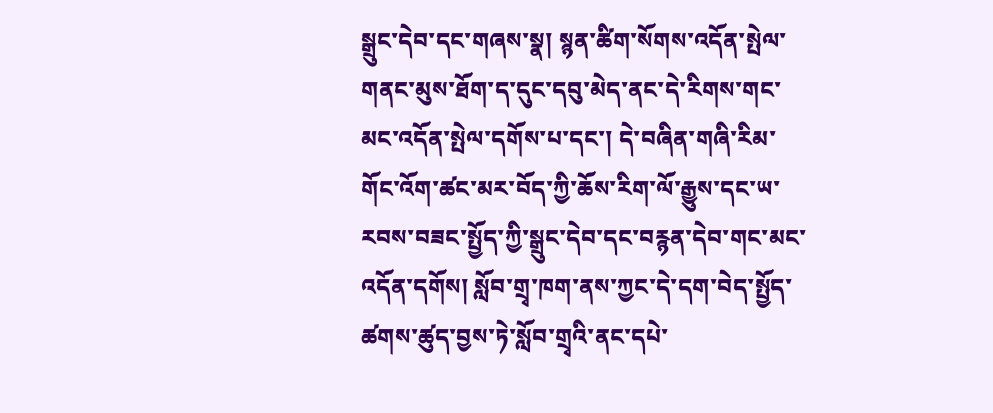སྒྲུང་དེབ་དང་གཞས་སྣ། སྙན་ཚིག་སོགས་འདོན་སྤེལ་གནང་མུས་ཐོག་ད་དུང་དབུ་མེད་ནང་དེ་རིགས་གང་མང་འདོན་སྤེལ་དགོས་པ་དང་། དེ་བཞིན་གཞི་རིམ་གོང་འོག་ཚང་མར་བོད་ཀྱི་ཆོས་རིག་ལོ་རྒྱུས་དང་ཡ་རབས་བཟང་སྤྱོད་ཀྱི་སྒྲུང་དེབ་དང་བརྙན་དེབ་གང་མང་འདོན་དགོས། སློབ་གྲྭ་ཁག་ནས་ཀྱང་དེ་དག་བེད་སྤྱོད་ཚགས་ཚུད་བྱས་ཏེ་སློབ་གྲྭའི་ནང་དཔེ་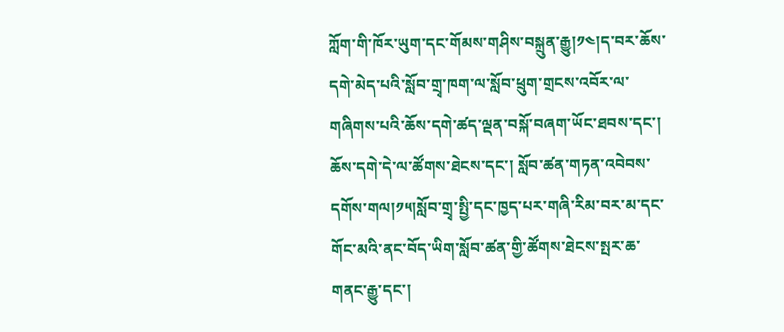ཀློག་གི་ཁོར་ཡུག་དང་གོམས་གཤིས་བསྐྲུན་རྒྱུ།༡༤།ད་བར་ཆོས་དགེ་མེད་པའི་སློབ་གྲྭ་ཁག་ལ་སློབ་ཕྲུག་གྲངས་འབོར་ལ་གཞིགས་པའི་ཆོས་དགེ་ཚད་ལྡན་བསྐོ་བཞག་ཡོང་ཐབས་དང་། ཆོས་དགེ་དེ་ལ་ཚོགས་ཐེངས་དང་། སློབ་ཚན་གཏན་འབེབས་དགོས་གལ།༡༥།སློབ་གྲྭ་སྤྱི་དང་ཁྱད་པར་གཞི་རིམ་བར་མ་དང་གོང་མའི་ནང་བོད་ཡིག་སློབ་ཚན་གྱི་ཚོགས་ཐེངས་སྤར་ཆ་གནང་རྒྱུ་དང་།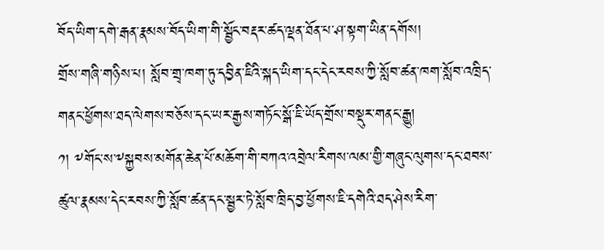བོད་ཡིག་དགེ་རྒན་རྣམས་བོད་ཡིག་གི་སྦྱོང་བརྡར་ཚད་ལྡན་ཐོན་པ་ཤ་སྟག་ཡིན་དགོས།
གྲོས་གཞི་གཉིས་པ། སློབ་གྲྭ་ཁག་ཏུ་དབྱིན་ཇིའི་སྐད་ཡིག་དང་དེང་རབས་ཀྱི་སློབ་ཚན་ཁག་སློབ་འཁྲིད་གནང་ཕྱོགས་ཐད་ལེགས་བཅོས་དང་ཡར་རྒྱས་གཏོང་སྒོ་ཇི་ཡོད་གྲོས་བསྡུར་གནང་རྒྱུ།
༡། ༸གོང་ས་༸སྐྱབས་མགོན་ཆེན་པོ་མཆོག་གི་བཀའ་འབྲེལ་རིགས་ལམ་གྱི་གཞུང་ལུགས་དང་ཐབས་ཚུལ་རྣམས་དེང་རབས་ཀྱི་སློབ་ཚན་དང་སྦྱར་ཏེ་སློབ་ཁྲིད་བྱ་ཕྱོགས་ཇི་དགེའི་ཐད་ཤེས་རིག་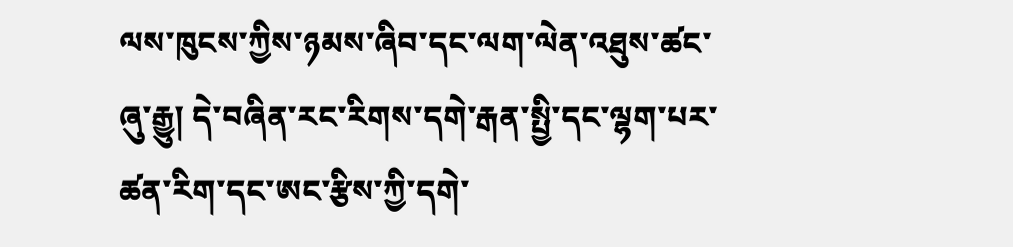ལས་ཁུངས་ཀྱིས་ཉམས་ཞིབ་དང་ལག་ལེན་འཐུས་ཚང་ཞུ་རྒྱུ། དེ་བཞིན་རང་རིགས་དགེ་རྒན་སྤྱི་དང་ལྷག་པར་ཚན་རིག་དང་ཨང་རྩིས་ཀྱི་དགེ་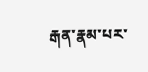རྒན་རྣམ་པར་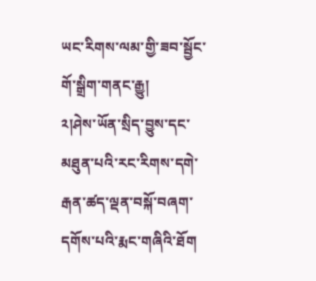ཡང་རིགས་ལམ་གྱི་ཟབ་སྦྱོང་གོ་སྒྲིག་གནང་རྒྱུ།
༢།ཤེས་ཡོན་སྲིད་བྱུས་དང་མཐུན་པའི་རང་རིགས་དགེ་རྒན་ཚད་ལྡན་བསྐོ་བཞག་དགོས་པའི་རྨང་གཞིའི་ཐོག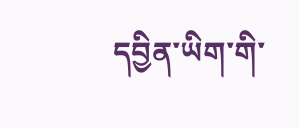དབྱིན་ཡིག་གི་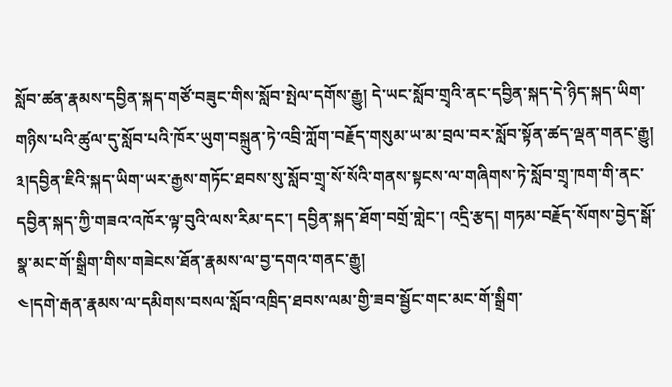སློབ་ཚན་རྣམས་དབྱིན་སྐད་གཙོ་བཟུང་གིས་སློབ་སྤེལ་དགོས་རྒྱུ། དེ་ཡང་སློབ་གྲྭའི་ནང་དབྱིན་སྐད་དེ་ཉིད་སྐད་ཡིག་གཉིས་པའི་ཚུལ་དུ་སློབ་པའི་ཁོར་ཡུག་བསྐྲུན་ཏེ་འབྲི་ཀློག་བརྗོད་གསུམ་ཡ་མ་བྲལ་བར་སློབ་སྟོན་ཚད་ལྡན་གནང་རྒྱུ།
༣།དབྱིན་ཇིའི་སྐད་ཡིག་ཡར་རྒྱས་གཏོང་ཐབས་སུ་སློབ་གྲྭ་སོ་སོའི་གནས་སྟངས་ལ་གཞིགས་ཏེ་སློབ་གྲྭ་ཁག་གི་ནང་དབྱིན་སྐད་ཀྱི་གཟའ་འཁོར་ལྟ་བུའི་ལས་རིམ་དང་། དབྱིན་སྐད་ཐོག་བགྲོ་གླེང་། འདྲི་རྩད། གཏམ་བརྗོད་སོགས་བྱེད་སྒོ་སྣ་མང་གོ་སྒྲིག་གིས་གཟེངས་ཐོན་རྣམས་ལ་བྱ་དགའ་གནང་རྒྱུ།
༤།དགེ་རྒན་རྣམས་ལ་དམིགས་བསལ་སློབ་འཁྲིད་ཐབས་ལམ་གྱི་ཟབ་སྦྱོང་གང་མང་གོ་སྒྲིག་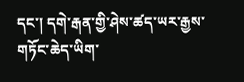དང་། དགེ་རྒན་གྱི་ཤེས་ཚད་ཡར་རྒྱས་གཏོང་ཆེད་ཡིག་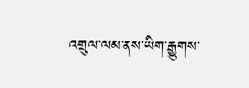འགྲུལ་ལམ་ནས་ཡིག་རྒྱུགས་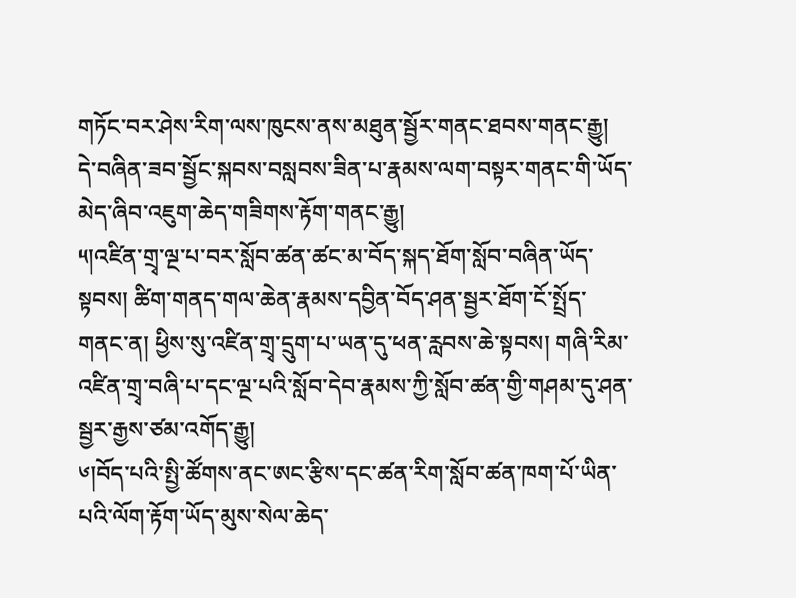གཏོང་བར་ཤེས་རིག་ལས་ཁུངས་ནས་མཐུན་སྦྱོར་གནང་ཐབས་གནང་རྒྱུ། དེ་བཞིན་ཟབ་སྦྱོང་སྐབས་བསླབས་ཟིན་པ་རྣམས་ལག་བསྟར་གནང་གི་ཡོད་མེད་ཞིབ་འཇུག་ཆེད་གཟིགས་རྟོག་གནང་རྒྱུ།
༥།འཛིན་གྲྭ་ལྔ་པ་བར་སློབ་ཚན་ཚང་མ་བོད་སྐད་ཐོག་སློབ་བཞིན་ཡོད་སྟབས། ཚིག་གནད་གལ་ཆེན་རྣམས་དབྱིན་བོད་ཤན་སྦྱར་ཐོག་ངོ་སྤྲོད་གནང་ན། ཕྱིས་སུ་འཛིན་གྲྭ་དྲུག་པ་ཡན་དུ་ཕན་རླབས་ཆེ་སྟབས། གཞི་རིམ་འཛིན་གྲྭ་བཞི་པ་དང་ལྔ་པའི་སློབ་དེབ་རྣམས་ཀྱི་སློབ་ཚན་གྱི་གཤམ་དུ་ཤན་སྦྱར་རྒྱས་ཙམ་འགོད་རྒྱུ།
༦།བོད་པའི་སྤྱི་ཚོགས་ནང་ཨང་རྩིས་དང་ཚན་རིག་སློབ་ཚན་ཁག་པོ་ཡིན་པའི་ལོག་རྟོག་ཡོད་མུས་སེལ་ཆེད་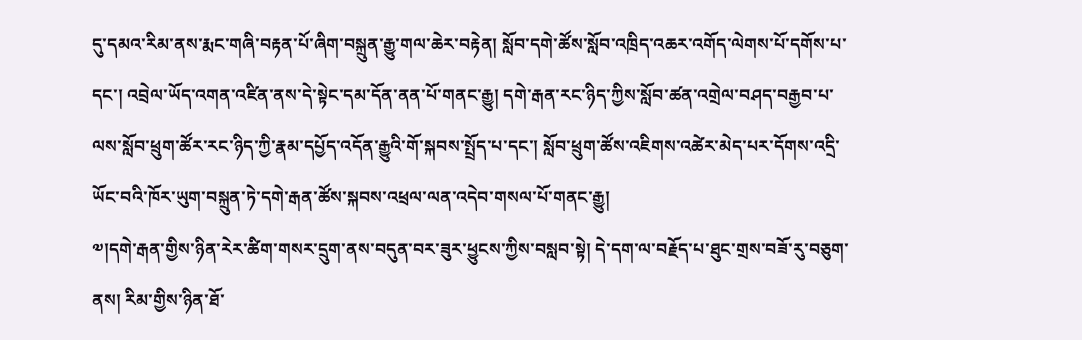དུ་དམའ་རིམ་ནས་རྨང་གཞི་བརྟན་པོ་ཞིག་བསྐྲུན་རྒྱུ་གལ་ཆེར་བརྟེན། སློབ་དགེ་ཚོས་སློབ་འཁྲིད་འཆར་འགོད་ལེགས་པོ་དགོས་པ་དང་། འབྲེལ་ཡོད་འགན་འཛིན་ནས་དེ་སྟེང་དམ་དོན་ནན་པོ་གནང་རྒྱུ། དགེ་རྒན་རང་ཉིད་ཀྱིས་སློབ་ཚན་འགྲེལ་བཤད་བརྒྱབ་པ་ལས་སློབ་ཕྲུག་ཚོར་རང་ཉིད་ཀྱི་རྣམ་དཔྱོད་འདོན་རྒྱུའི་གོ་སྐབས་སྤྲོད་པ་དང་། སློབ་ཕྲུག་ཚོས་འཇིགས་འཚེར་མེད་པར་དོགས་འདྲི་ཡོང་བའི་ཁོར་ཡུག་བསྐྲུན་ཏེ་དགེ་རྒན་ཚོས་སྐབས་འཕྲལ་ལན་འདེབ་གསལ་པོ་གནང་རྒྱུ།
༧།དགེ་རྒན་གྱིས་ཉིན་རེར་ཚིག་གསར་དྲུག་ནས་བདུན་བར་ཟུར་ཕྱུངས་ཀྱིས་བསླབ་སྟེ། དེ་དག་ལ་བརྗོད་པ་ཐུང་གྲས་བཟོ་རུ་བཅུག་ནས། རིམ་གྱིས་ཉིན་ཐོ་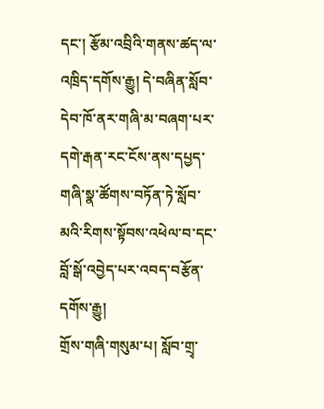དང་། རྩོམ་འབྲིའི་གནས་ཚད་ལ་འཁྲིད་དགོས་རྒྱུ། དེ་བཞིན་སློབ་དེབ་ཁོ་ནར་གཞི་མ་བཞག་པར་དགེ་རྒན་རང་ངོས་ནས་དཔྱད་གཞི་སྣ་ཚོགས་བཏོན་ཏེ་སློབ་མའི་རིགས་སྟོབས་འཕེལ་བ་དང་བློ་སྒོ་འབྱེད་པར་འབད་བརྩོན་དགོས་རྒྱུ།
གྲོས་གཞི་གསུམ་པ། སློབ་གྲྭ་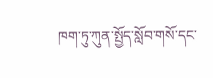ཁག་ཏུ་ཀུན་སྤྱོད་སློབ་གསོ་དང་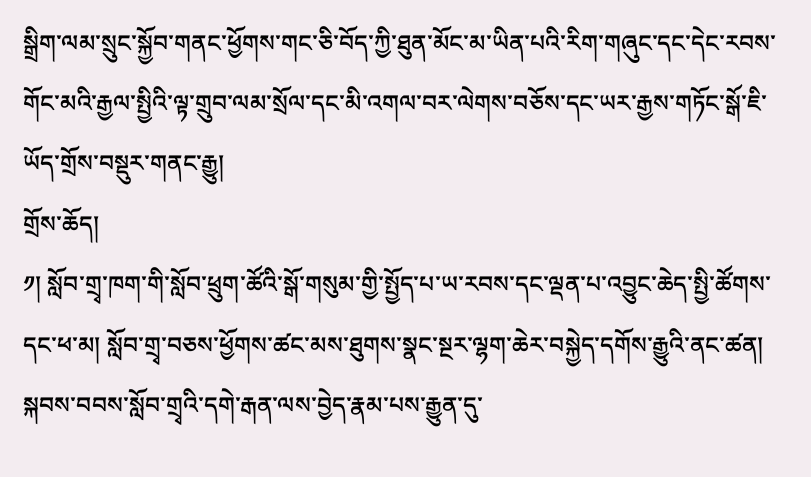སྒྲིག་ལམ་སྲུང་སྐྱོབ་གནང་ཕྱོགས་གང་ཅི་བོད་ཀྱི་ཐུན་མོང་མ་ཡིན་པའི་རིག་གཞུང་དང་དེང་རབས་གོང་མའི་རྒྱལ་སྤྱིའི་ལྟ་གྲུབ་ལམ་སྲོལ་དང་མི་འགལ་བར་ལེགས་བཅོས་དང་ཡར་རྒྱས་གཏོང་སྒོ་ཇི་ཡོད་གྲོས་བསྡུར་གནང་རྒྱུ།
གྲོས་ཆོད།
༡། སློབ་གྲྭ་ཁག་གི་སློབ་ཕྲུག་ཚོའི་སྒོ་གསུམ་གྱི་སྤྱོད་པ་ཡ་རབས་དང་ལྡན་པ་འབྱུང་ཆེད་སྤྱི་ཚོགས་དང་ཕ་མ། སློབ་གྲྭ་བཅས་ཕྱོགས་ཚང་མས་ཐུགས་སྣང་སྔར་ལྷག་ཆེར་བསྐྱེད་དགོས་རྒྱུའི་ནང་ཚན། སྐབས་བབས་སློབ་གྲྭའི་དགེ་རྒན་ལས་བྱེད་རྣམ་པས་རྒྱུན་དུ་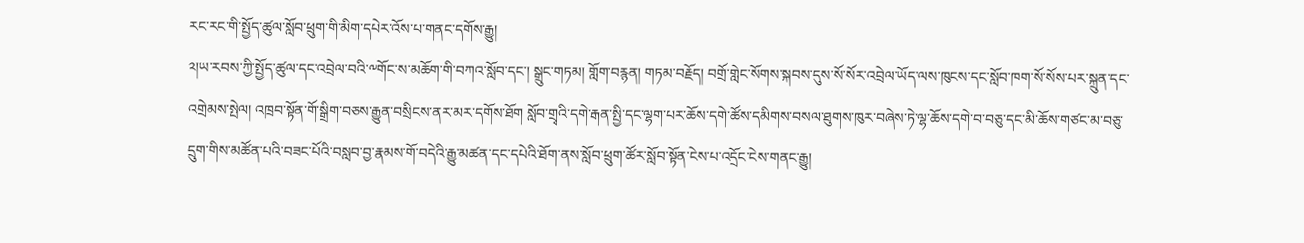རང་རང་གི་སྤྱོད་ཚུལ་སློབ་ཕྲུག་གི་མིག་དཔེར་འོས་པ་གནང་དགོས་རྒྱུ།
༢།ཡ་རབས་ཀྱི་སྤྱོད་ཚུལ་དང་འབྲེལ་བའི་༸གོང་ས་མཆོག་གི་བཀའ་སློབ་དང་། སྒྲུང་གཏམ། གློག་བརྙན། གཏམ་བརྗོད། བགྲོ་གླེང་སོགས་སྐབས་དུས་སོ་སོར་འབྲེལ་ཡོད་ལས་ཁུངས་དང་སློབ་ཁག་སོ་སོས་པར་སྐྲུན་དང་འགྲེམས་སྤེལ། འཁྲབ་སྟོན་གོ་སྒྲིག་བཅས་རྒྱུན་བསྲིངས་ནར་མར་དགོས་ཐོག སློབ་གྲྭའི་དགེ་རྒན་སྤྱི་དང་ལྷག་པར་ཆོས་དགེ་ཚོས་དམིགས་བསལ་ཐུགས་ཁུར་བཞེས་ཏེ་ལྷ་ཆོས་དགེ་བ་བཅུ་དང་མི་ཆོས་གཙང་མ་བཅུ་དྲུག་གིས་མཚོན་པའི་བཟང་པོའི་བསླབ་བྱ་རྣམས་གོ་བདེའི་རྒྱུ་མཚན་དང་དཔེའི་ཐོག་ནས་སློབ་ཕྲུག་ཚོར་སློབ་སྟོན་ངེས་པ་འདྲོང་ངེས་གནང་རྒྱུ།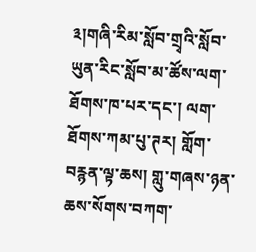༣།གཞི་རིམ་སློབ་གྲྭའི་སློབ་ཡུན་རིང་སློབ་མ་ཚོས་ལག་ཐོགས་ཁ་པར་དང་། ལག་ཐོགས་ཀམ་པུ་ཊར། གློག་བརྙན་ལྟ་ཆས། གླུ་གཞས་ཉན་ཆས་སོགས་བཀག་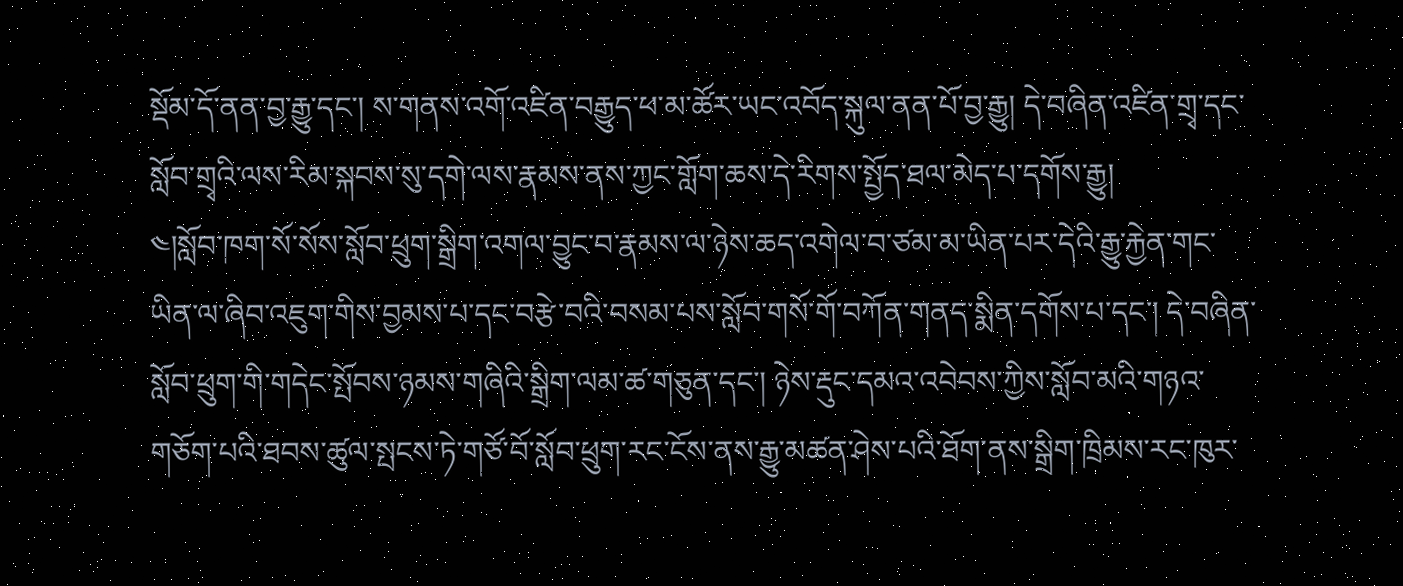སྡོམ་དོ་ནན་བྱ་རྒྱུ་དང་། ས་གནས་འགོ་འཛིན་བརྒྱུད་ཕ་མ་ཚོར་ཡང་འབོད་སྐུལ་ནན་པོ་བྱ་རྒྱུ། དེ་བཞིན་འཛིན་གྲྭ་དང་སློབ་གྲྭའི་ལས་རིམ་སྐབས་སུ་དགེ་ལས་རྣམས་ནས་ཀྱང་གློག་ཆས་དེ་རིགས་སྤྱོད་ཐལ་མེད་པ་དགོས་རྒྱུ།
༤།སློབ་ཁག་སོ་སོས་སློབ་ཕྲུག་སྒྲིག་འགལ་བྱུང་བ་རྣམས་ལ་ཉེས་ཆད་འགེལ་བ་ཙམ་མ་ཡིན་པར་དེའི་རྒྱུ་རྐྱེན་གང་ཡིན་ལ་ཞིབ་འཇུག་གིས་བྱམས་པ་དང་བརྩེ་བའི་བསམ་པས་སློབ་གསོ་གོ་བཀོན་གནད་སྨིན་དགོས་པ་དང་། དེ་བཞིན་སློབ་ཕྲུག་གི་གདེང་སྤོབས་ཉམས་གཞིའི་སྒྲིག་ལམ་ཚ་གཅུན་དང་། ཉེས་རྡུང་དམའ་འབེབས་ཀྱིས་སློབ་མའི་གཉའ་གཅོག་པའི་ཐབས་ཚུལ་སྤངས་ཏེ་གཙོ་བོ་སློབ་ཕྲུག་རང་ངོས་ནས་རྒྱུ་མཚན་ཤེས་པའི་ཐོག་ནས་སྒྲིག་ཁྲིམས་རང་ཁུར་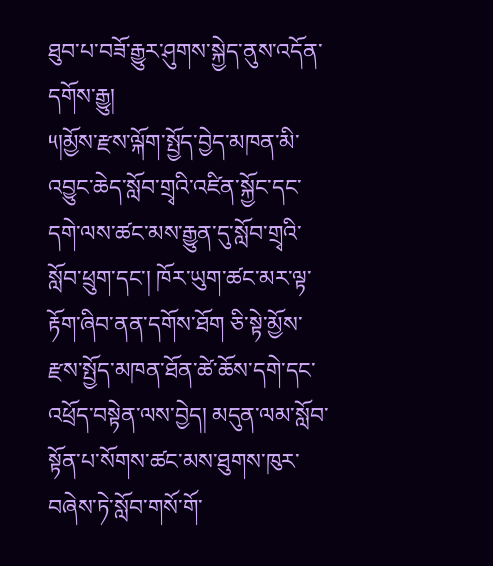ཐུབ་པ་བཟོ་རྒྱུར་ཤུགས་སྐྱེད་ནུས་འདོན་དགོས་རྒྱུ།
༥།མྱོས་རྫས་ལྐོག་སྤྱོད་བྱེད་མཁན་མི་འབྱུང་ཆེད་སློབ་གྲྭའི་འཛིན་སྐྱོང་དང་དགེ་ལས་ཚང་མས་རྒྱུན་དུ་སློབ་གྲྭའི་སློབ་ཕྲུག་དང་། ཁོར་ཡུག་ཚང་མར་ལྟ་རྟོག་ཞིབ་ནན་དགོས་ཐོག ཅི་སྟེ་མྱོས་རྫས་སྤྱོད་མཁན་ཐོན་ཚེ་ཆོས་དགེ་དང་འཕྲོད་བསྟེན་ལས་བྱེད། མདུན་ལམ་སློབ་སྟོན་པ་སོགས་ཚང་མས་ཐུགས་ཁུར་བཞེས་ཏེ་སློབ་གསོ་གོ་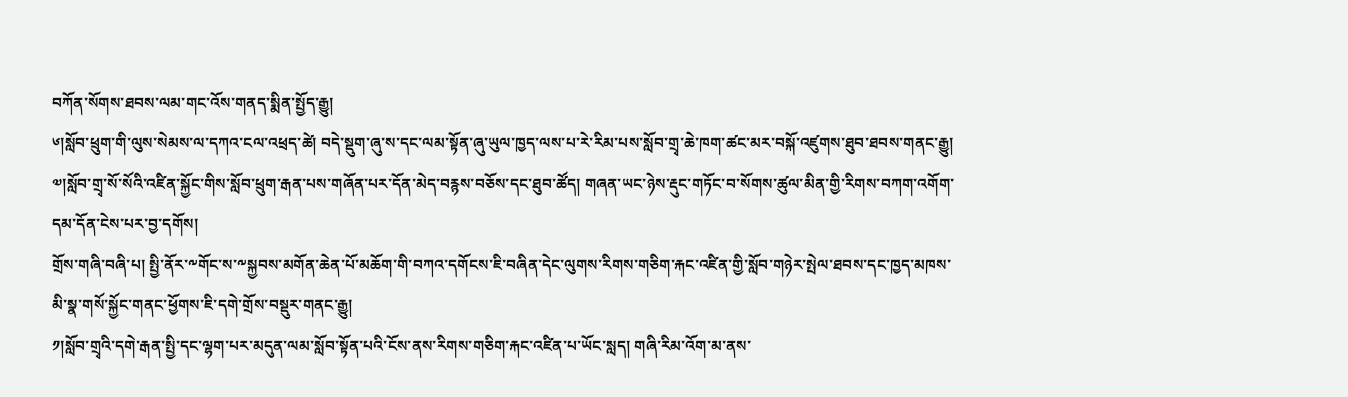བཀོན་སོགས་ཐབས་ལམ་གང་འོས་གནད་སྨིན་སྤྱོད་རྒྱུ།
༦།སློབ་ཕྲུག་གི་ལུས་སེམས་ལ་དཀའ་ངལ་འཕྲད་ཚེ། བདེ་སྡུག་ཞུ་ས་དང་ལམ་སྟོན་ཞུ་ཡུལ་ཁྱད་ལས་པ་རེ་རིམ་པས་སློབ་གྲྭ་ཆེ་ཁག་ཚང་མར་བསྐོ་འཛུགས་ཐུབ་ཐབས་གནང་རྒྱུ།
༧།སློབ་གྲྭ་སོ་སོའི་འཛིན་སྐྱོང་གིས་སློབ་ཕྲུག་རྒན་པས་གཞོན་པར་དོན་མེད་བརྙས་བཅོས་དང་ཐུབ་ཚོད། གཞན་ཡང་ཉེས་རྡུང་གཏོང་བ་སོགས་ཚུལ་མིན་གྱི་རིགས་བཀག་འགོག་དམ་དོན་ངེས་པར་བྱ་དགོས།
གྲོས་གཞི་བཞི་པ། སྤྱི་ནོར་༸གོང་ས་༸སྐྱབས་མགོན་ཆེན་པོ་མཆོག་གི་བཀའ་དགོངས་ཇི་བཞིན་དེང་ལུགས་རིགས་གཅིག་རྐང་འཛིན་གྱི་སློབ་གཉེར་སྤེལ་ཐབས་དང་ཁྱད་མཁས་མི་སྣ་གསོ་སྐྱོང་གནང་ཕྱོགས་ཇི་དགེ་གྲོས་བསྡུར་གནང་རྒྱུ།
༡།སློབ་གྲྭའི་དགེ་རྒན་སྤྱི་དང་ལྷག་པར་མདུན་ལམ་སློབ་སྟོན་པའི་ངོས་ནས་རིགས་གཅིག་རྐང་འཛིན་པ་ཡོང་སླད། གཞི་རིམ་འོག་མ་ནས་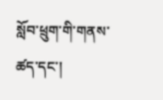སློབ་ཕྲུག་གི་གནས་ཚད་དང་།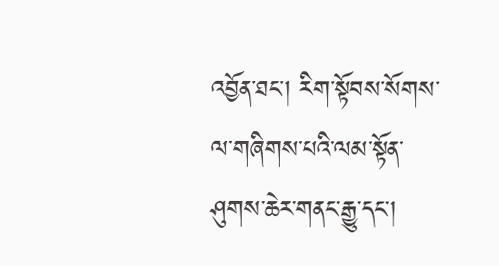འབྱོན་ཐང་། རིག་སྟོབས་སོགས་ལ་གཞིགས་པའི་ལམ་སྟོན་ཤུགས་ཆེར་གནང་རྒྱུ་དང་།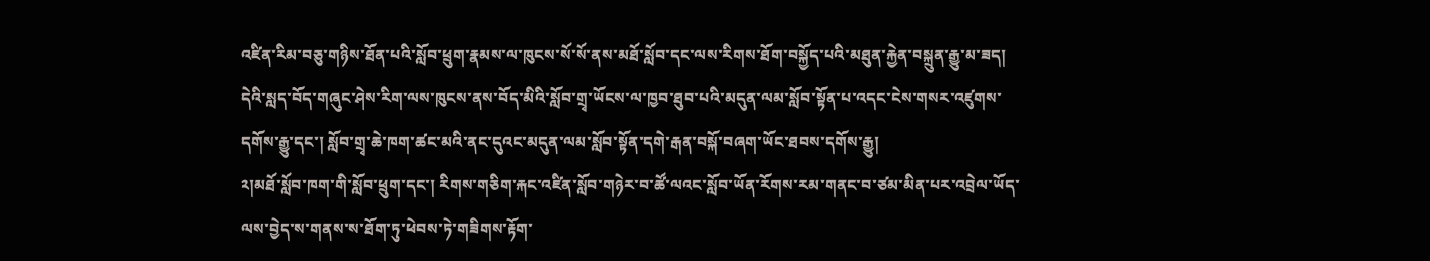འཛིན་རིམ་བཅུ་གཉིས་ཐོན་པའི་སློབ་ཕྲུག་རྣམས་ལ་ཁུངས་སོ་སོ་ནས་མཐོ་སློབ་དང་ལས་རིགས་ཐོག་བསྐྱོད་པའི་མཐུན་རྐྱེན་བསྐྲུན་རྒྱུ་མ་ཟད། དེའི་སླད་བོད་གཞུང་ཤེས་རིག་ལས་ཁུངས་ནས་བོད་མིའི་སློབ་གྲྭ་ཡོངས་ལ་ཁྱབ་ཐུབ་པའི་མདུན་ལམ་སློབ་སྟོན་པ་འདང་ངེས་གསར་འཛུགས་དགོས་རྒྱུ་དང་། སློབ་གྲྭ་ཆེ་ཁག་ཚང་མའི་ནང་དུའང་མདུན་ལམ་སློབ་སྟོན་དགེ་རྒན་བསྐོ་བཞག་ཡོང་ཐབས་དགོས་རྒྱུ།
༢།མཐོ་སློབ་ཁག་གི་སློབ་ཕྲུག་དང་། རིགས་གཅིག་རྐང་འཛིན་སློབ་གཉེར་བ་ཚོ་ལའང་སློབ་ཡོན་རོགས་རམ་གནང་བ་ཙམ་མིན་པར་འབྲེལ་ཡོད་ལས་བྱེད་ས་གནས་ས་ཐོག་ཏུ་ཕེབས་ཏེ་གཟིགས་རྟོག་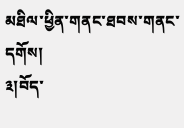མཐིལ་ཕྱིན་གནང་ཐབས་གནང་དགོས།
༣།བོད་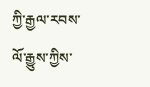ཀྱི་རྒྱལ་རབས་ལོ་རྒྱུས་ཀྱིས་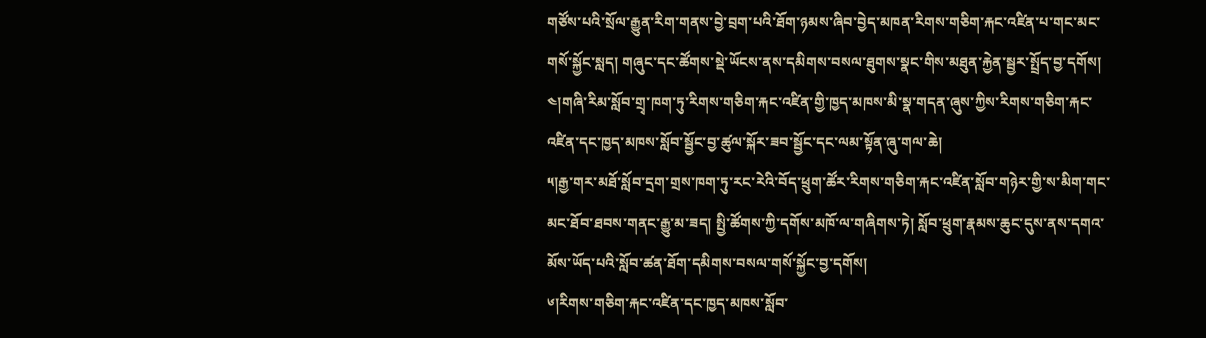གཙོས་པའི་སྲོལ་རྒྱུན་རིག་གནས་བྱེ་བྲག་པའི་ཐོག་ཉམས་ཞིབ་བྱེད་མཁན་རིགས་གཅིག་རྐང་འཛིན་པ་གང་མང་གསོ་སྐྱོང་སླད། གཞུང་དང་ཚོགས་སྡེ་ཡོངས་ནས་དམིགས་བསལ་ཐུགས་སྣང་གིས་མཐུན་རྐྱེན་སྦྱར་སྤྲོད་བྱ་དགོས།
༤།གཞི་རིམ་སློབ་གྲྭ་ཁག་ཏུ་རིགས་གཅིག་རྐང་འཛིན་གྱི་ཁྱད་མཁས་མི་སྣ་གདན་ཞུས་ཀྱིས་རིགས་གཅིག་རྐང་འཛིན་དང་ཁྱད་མཁས་སློབ་སྦྱོང་བྱ་ཚུལ་སྐོར་ཟབ་སྦྱོང་དང་ལམ་སྟོན་ཞུ་གལ་ཆེ།
༥།རྒྱ་གར་མཐོ་སློབ་དྲག་གྲས་ཁག་ཏུ་རང་རེའི་བོད་ཕྲུག་ཚོར་རིགས་གཅིག་རྐང་འཛིན་སློབ་གཉེར་གྱི་ས་མིག་གང་མང་ཐོབ་ཐབས་གནང་རྒྱུ་མ་ཟད། སྤྱི་ཚོགས་ཀྱི་དགོས་མཁོ་ལ་གཞིགས་ཏེ། སློབ་ཕྲུག་རྣམས་ཆུང་དུས་ནས་དགའ་མོས་ཡོད་པའི་སློབ་ཚན་ཐོག་དམིགས་བསལ་གསོ་སྐྱོང་བྱ་དགོས།
༦།རིགས་གཅིག་རྐང་འཛིན་དང་ཁྱད་མཁས་སློབ་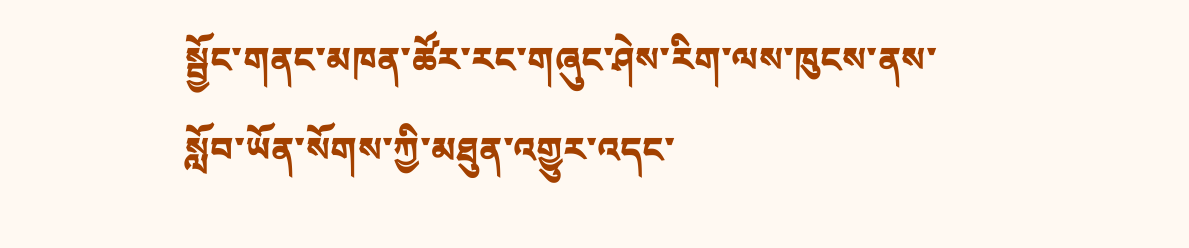སྦྱོང་གནང་མཁན་ཚོར་རང་གཞུང་ཤེས་རིག་ལས་ཁུངས་ནས་སློབ་ཡོན་སོགས་ཀྱི་མཐུན་འགྱུར་འདང་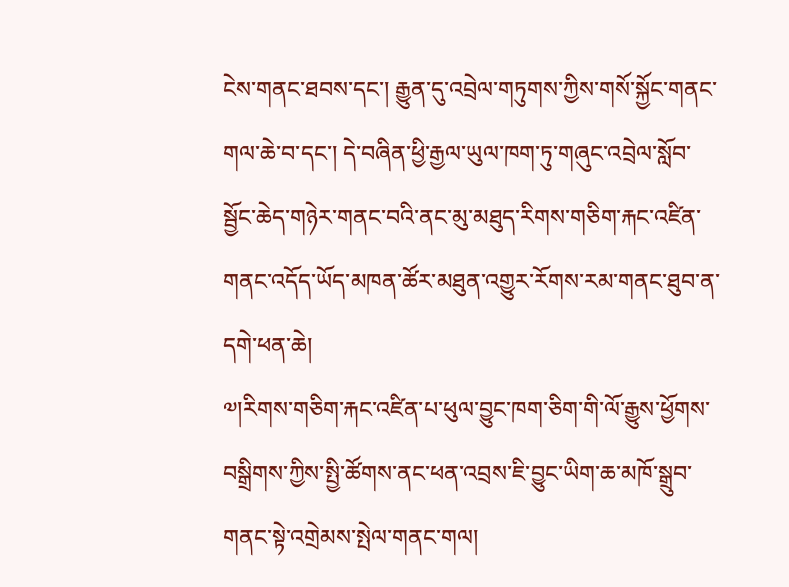ངེས་གནང་ཐབས་དང་། རྒྱུན་དུ་འབྲེལ་གཏུགས་ཀྱིས་གསོ་སྐྱོང་གནང་གལ་ཆེ་བ་དང་། དེ་བཞིན་ཕྱི་རྒྱལ་ཡུལ་ཁག་ཏུ་གཞུང་འབྲེལ་སློབ་སྦྱོང་ཆེད་གཉེར་གནང་བའི་ནང་མུ་མཐུད་རིགས་གཅིག་རྐང་འཛིན་གནང་འདོད་ཡོད་མཁན་ཚོར་མཐུན་འགྱུར་རོགས་རམ་གནང་ཐུབ་ན་དགེ་ཕན་ཆེ།
༧།རིགས་གཅིག་རྐང་འཛིན་པ་ཕུལ་བྱུང་ཁག་ཅིག་གི་ལོ་རྒྱུས་ཕྱོགས་བསྒྲིགས་ཀྱིས་སྤྱི་ཚོགས་ནང་ཕན་འབྲས་ཇི་བྱུང་ཡིག་ཆ་མཁོ་སྒྲུབ་གནང་སྟེ་འགྲེམས་སྤེལ་གནང་གལ།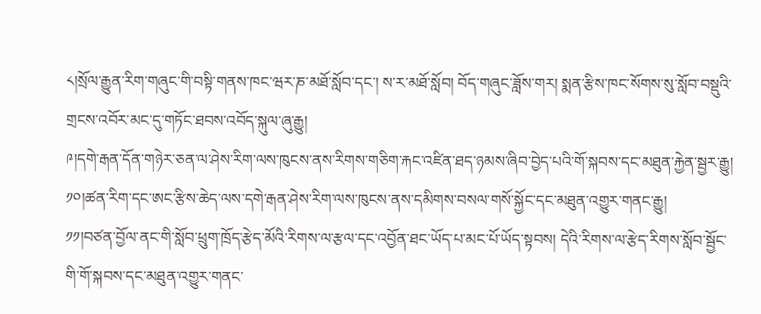༨།སྲོལ་རྒྱུན་རིག་གཞུང་གི་བསྟི་གནས་ཁང་ཝར་ཎ་མཐོ་སློབ་དང་། ས་ར་མཐོ་སློབ། བོད་གཞུང་ཟློས་གར། སྨན་རྩིས་ཁང་སོགས་སུ་སློབ་བསྡུའི་གྲངས་འབོར་མང་དུ་གཏོང་ཐབས་འབོད་སྐུལ་ཞུ་རྒྱུ།
༩།དགེ་རྒན་དོན་གཉེར་ཅན་ལ་ཤེས་རིག་ལས་ཁུངས་ནས་རིགས་གཅིག་རྐང་འཛིན་ཐད་ཉམས་ཞིབ་བྱེད་པའི་གོ་སྐབས་དང་མཐུན་རྐྱེན་སྦྱར་རྒྱུ།
༡༠།ཚན་རིག་དང་ཨང་རྩིས་ཆེད་ལས་དགེ་རྒན་ཤེས་རིག་ལས་ཁུངས་ནས་དམིགས་བསལ་གསོ་སྐྱོང་དང་མཐུན་འགྱུར་གནང་རྒྱུ།
༡༡།བཙན་བྱོལ་ནང་གི་སློབ་ཕྲུག་ཁྲོད་རྩེད་མོའི་རིགས་ལ་རྩལ་དང་འབྱོན་ཐང་ཡོད་པ་མང་པོ་ཡོད་སྟབས། དེའི་རིགས་ལ་རྩེད་རིགས་སློབ་སྦྱོང་གི་གོ་སྐབས་དང་མཐུན་འགྱུར་གནང་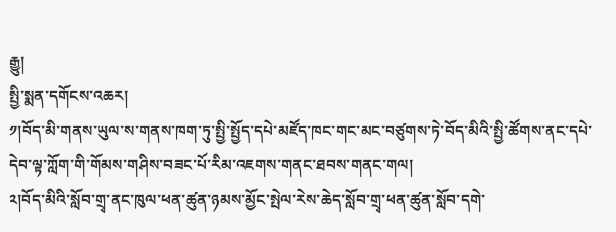རྒྱུ།
སྤྱི་སྨན་དགོངས་འཆར།
༡།བོད་མི་གནས་ཡུལ་ས་གནས་ཁག་ཏུ་སྤྱི་སྤྱོད་དཔེ་མཛོད་ཁང་གང་མང་བཙུགས་ཏེ་བོད་མིའི་སྤྱི་ཚོགས་ནང་དཔེ་དེབ་ལྟ་ཀློག་གི་གོམས་གཤིས་བཟང་པོ་རིམ་འཇགས་གནང་ཐབས་གནང་གལ།
༢།བོད་མིའི་སློབ་གྲྭ་ནང་ཁུལ་ཕན་ཚུན་ཉམས་མྱོང་སྤེལ་རེས་ཆེད་སློབ་གྲྭ་ཕན་ཚུན་སློབ་དགེ་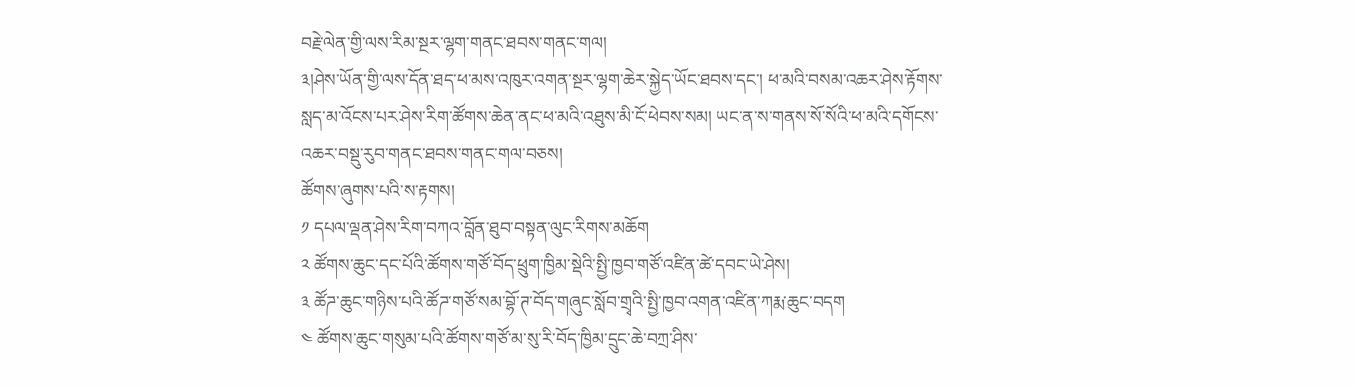བརྗེ་ལེན་གྱི་ལས་རིམ་སྔར་ལྷག་གནང་ཐབས་གནང་གལ།
༣།ཤེས་ཡོན་གྱི་ལས་དོན་ཐད་ཕ་མས་འཁུར་འགན་སྔར་ལྷག་ཆེར་སྐྱེད་ཡོང་ཐབས་དང་། ཕ་མའི་བསམ་འཆར་ཤེས་རྟོགས་སླད་མ་འོངས་པར་ཤེས་རིག་ཚོགས་ཆེན་ནང་ཕ་མའི་འཐུས་མི་ངོ་ཕེབས་སམ། ཡང་ན་ས་གནས་སོ་སོའི་ཕ་མའི་དགོངས་འཆར་བསྡུ་རུབ་གནང་ཐབས་གནང་གལ་བཅས།
ཚོགས་ཞུགས་པའི་ས་རྟགས།
༡ དཔལ་ལྡན་ཤེས་རིག་བཀའ་བློན་ཐུབ་བསྟན་ལུང་རིགས་མཆོག
༢ ཚོགས་ཆུང་དང་པོའི་ཚོགས་གཙོ་བོད་ཕྲུག་ཁྱིམ་སྡེའི་སྤྱི་ཁྱབ་གཙོ་འཛིན་ཚེ་དབང་ཡེ་ཤེས།
༣ ཚོཌ་ཆུང་གཉིས་པའི་ཚོཌ་གཙོ་སམ་བྷོ་ཊ་བོད་གཞུང་སློབ་གྲྭའི་སྤྱི་ཁྱབ་འགན་འཛིན་ཀརྨ་ཆུང་བདག
༤ ཚོགས་ཆུང་གསུམ་པའི་ཚོགས་གཙོ་མ་སུ་རི་བོད་ཁྱིམ་དྲུང་ཆེ་བཀྲ་ཤིས་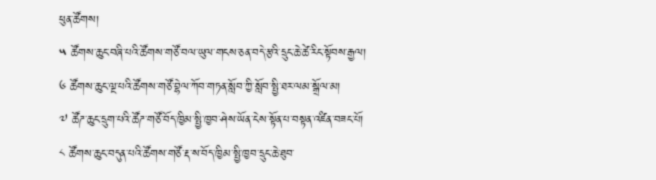ཕུན་ཚོགས།
༥ ཚོགས་ཆུང་བཞི་པའི་ཚོགས་གཙོ་བལ་ཡུལ་གངས་ཅན་བདེ་རྩའི་དྲུང་ཆེ་ཚེ་རིང་སྟོབས་རྒྱལ།
༦ ཚོགས་ཆུང་ལྔ་པའི་ཚོགས་གཙོ་བྷེལ་ཀོབ་གཏན་སློབ་ཀྱི་སློབ་སྤྱི་ཐར་ལམ་སྒྲོལ་མ།
༧ ཚོཌ་ཆུང་དྲུག་པའི་ཚོཌ་གཙོ་བོད་ཁྱིམ་སྤྱི་ཁྱབ་ཤེས་ཡོན་ངེས་སྟོན་པ་བསྟན་འཛིན་བཟང་པོ།
༨ ཚོགས་ཆུང་བདུན་པའི་ཚོགས་གཙོ་རྡ་ས་བོད་ཁྱིམ་སྤྱི་ཁྱབ་དྲུང་ཆེ་ཐུབ་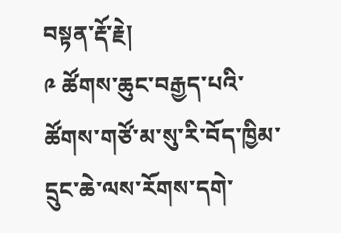བསྟན་རྡོ་རྗེ།
༩ ཚོགས་ཆུང་བརྒྱད་པའི་ཚོགས་གཙོ་མ་སུ་རི་བོད་ཁྱིམ་དྲུང་ཆེ་ལས་རོགས་དགེ་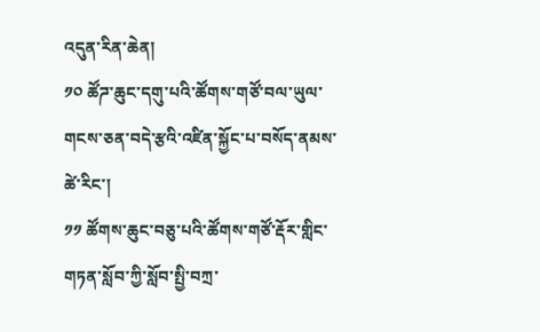འདུན་རིན་ཆེན།
༡༠ ཚོཌ་ཆུང་དགུ་པའི་ཚོགས་གཙོ་བལ་ཡུལ་གངས་ཅན་བདེ་རྩའི་འཛིན་སྐྱོང་པ་བསོད་ནམས་ཚེ་རིང་།
༡༡ ཚོགས་ཆུང་བཅུ་པའི་ཚོགས་གཙོ་རྡོར་གླིང་གཏན་སློབ་ཀྱི་སློབ་སྤྱི་བཀྲ་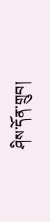ཤིས་དོན་གྲུབ།